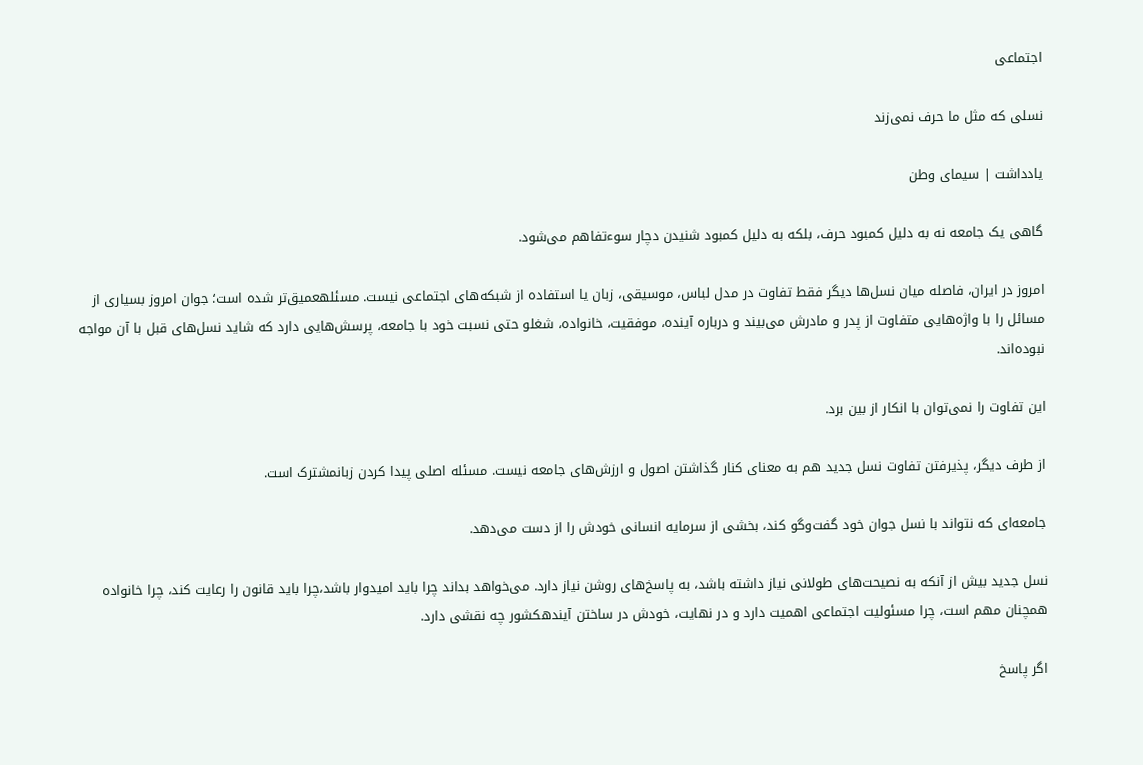اجتماعی

نسلی که مثل ما حرف نمی‌زند

یادداشت | سیمای وطن

گاهی یک جامعه نه به دلیل کمبود حرف، بلکه به دلیل کمبود شنیدن دچار سوءتفاهم می‌شود.

امروز در ایران، فاصله میان نسل‌ها دیگر فقط تفاوت در مدل لباس، موسیقی، زبان یا استفاده از شبکه‌های اجتماعی نیست. مسئلهعمیق‌تر شده است؛ جوان امروز بسیاری از مسائل را با واژه‌هایی متفاوت از پدر و مادرش می‌بیند و درباره آینده، موفقیت، خانواده، شغلو حتی نسبت خود با جامعه، پرسش‌هایی دارد که شاید نسل‌های قبل با آن مواجه نبوده‌اند.

این تفاوت را نمی‌توان با انکار از بین برد.

از طرف دیگر، پذیرفتن تفاوت نسل جدید هم به معنای کنار گذاشتن اصول و ارزش‌های جامعه نیست. مسئله اصلی پیدا کردن زبانمشترک است.

جامعه‌ای که نتواند با نسل جوان خود گفت‌وگو کند، بخشی از سرمایه انسانی خودش را از دست می‌دهد.

نسل جدید بیش از آنکه به نصیحت‌های طولانی نیاز داشته باشد، به پاسخ‌های روشن نیاز دارد. می‌خواهد بداند چرا باید امیدوار باشد،چرا باید قانون را رعایت کند، چرا خانواده همچنان مهم است، چرا مسئولیت اجتماعی اهمیت دارد و در نهایت، خودش در ساختن آیندهکشور چه نقشی دارد.

اگر پاسخ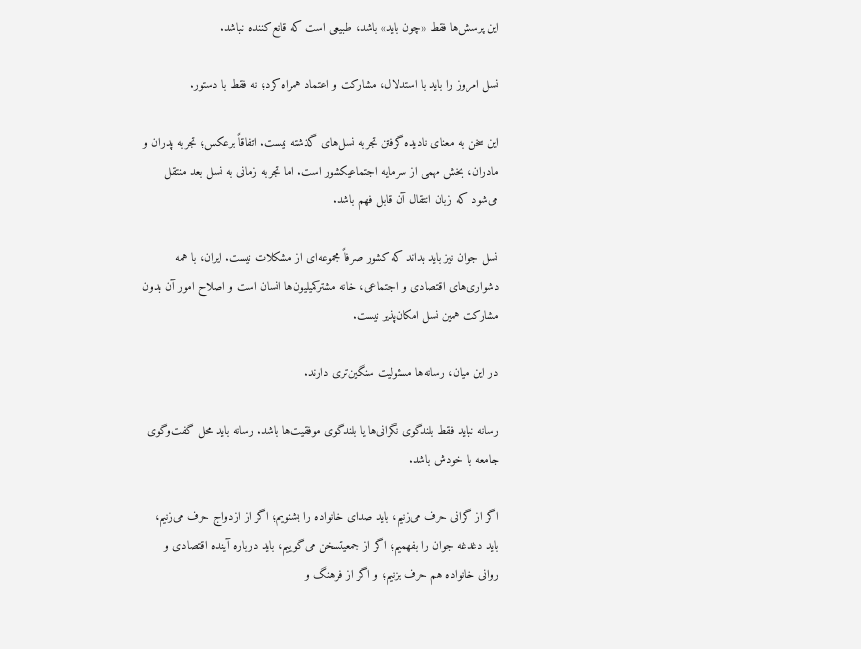این پرسش‌ها فقط «چون باید» باشد، طبیعی است که قانع‌کننده نباشد.

نسل امروز را باید با استدلال، مشارکت و اعتماد همراه کرد؛ نه فقط با دستور.

این سخن به معنای نادیده گرفتن تجربه نسل‌های گذشته نیست. اتفاقاً برعکس؛ تجربه پدران و مادران، بخش مهمی از سرمایه اجتماعیکشور است. اما تجربه زمانی به نسل بعد منتقل می‌شود که زبان انتقال آن قابل فهم باشد.

نسل جوان نیز باید بداند که کشور صرفاً مجموعه‌ای از مشکلات نیست. ایران، با همه دشواری‌های اقتصادی و اجتماعی، خانه مشترکمیلیون‌ها انسان است و اصلاح امور آن بدون مشارکت همین نسل امکان‌پذیر نیست.

در این میان، رسانه‌ها مسئولیت سنگین‌تری دارند.

رسانه نباید فقط بلندگوی نگرانی‌ها یا بلندگوی موفقیت‌ها باشد. رسانه باید محل گفت‌وگوی جامعه با خودش باشد.

اگر از گرانی حرف می‌زنیم، باید صدای خانواده را بشنویم؛ اگر از ازدواج حرف می‌زنیم، باید دغدغه جوان را بفهمیم؛ اگر از جمعیتسخن می‌گوییم، باید درباره آینده اقتصادی و روانی خانواده هم حرف بزنیم؛ و اگر از فرهنگ و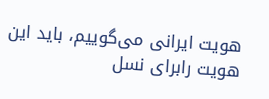هویت ایرانی می‌گوییم، باید این هویت رابرای نسل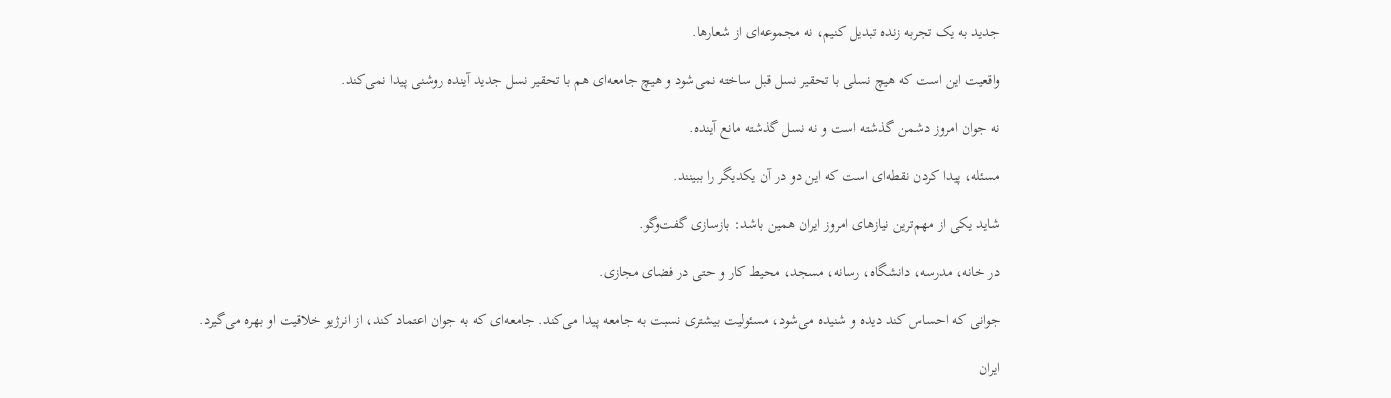جدید به یک تجربه زنده تبدیل کنیم، نه مجموعه‌ای از شعارها.

واقعیت این است که هیچ نسلی با تحقیر نسل قبل ساخته نمی‌شود و هیچ جامعه‌ای هم با تحقیر نسل جدید آینده روشنی پیدا نمی‌کند.

نه جوان امروز دشمن گذشته است و نه نسل گذشته مانع آینده.

مسئله، پیدا کردن نقطه‌ای است که این دو در آن یکدیگر را ببینند.

شاید یکی از مهم‌ترین نیازهای امروز ایران همین باشد: بازسازی گفت‌وگو.

در خانه، مدرسه، دانشگاه، رسانه، مسجد، محیط کار و حتی در فضای مجازی.

جوانی که احساس کند دیده و شنیده می‌شود، مسئولیت بیشتری نسبت به جامعه پیدا می‌کند. جامعه‌ای که به جوان اعتماد کند، از انرژیو خلاقیت او بهره می‌گیرد.

ایران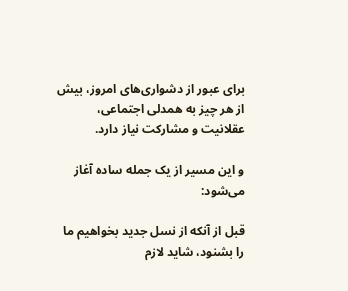برای عبور از دشواری‌های امروز، بیش از هر چیز به همدلی اجتماعی، عقلانیت و مشارکت نیاز دارد.

و این مسیر از یک جمله ساده آغاز می‌شود:

قبل از آنکه از نسل جدید بخواهیم ما را بشنود، شاید لازم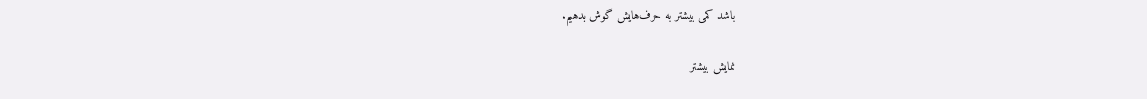باشد کمی بیشتر به حرف‌هایش گوش بدهیم.

نمایش بیشتر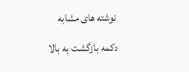نوشته های مشابه

دکمه بازگشت به بالا